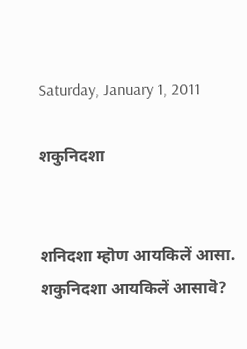Saturday, January 1, 2011

शकुनिदशा


शनिदशा म्हॊण आयकिलें आसा.  शकुनिदशा आयकिलें आसावॆ?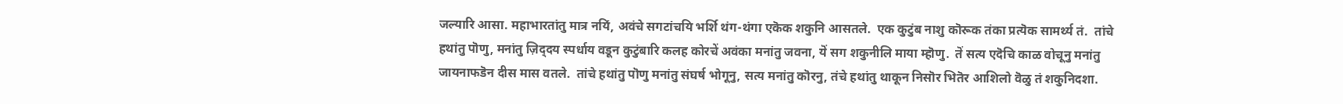जल्यारि आसा. महाभारतांतु मात्र नयिं, अवंचे सगटांचयि भर्शि थंग-थंगा एकॆक शकुनि आसतले.  एक कुटुंब नाशु कॊरूक तंका प्रत्यॆक सामर्थ्य तं.  तांचे हथांतु पॊणु, मनांतु ज़िद्‍दय स्पर्धाय वडून कुटुंबारि कलह कोरचें अवंका मनांतु जवना, यॆं सग शकुनीलि माया म्हॊणु.  तॆं सत्य एदॆचि काळ वोचूनु मनांतु जायनाफडॆन दीस मास वतले.  तांचे हथांतु पॊणु मनांतु संघर्ष भोगूनु, सत्य मनांतु कॊरनु, तंचे हथांतु थाकून निसॊर भितॆर आशिलो वॆळु तं शकुनिदशा.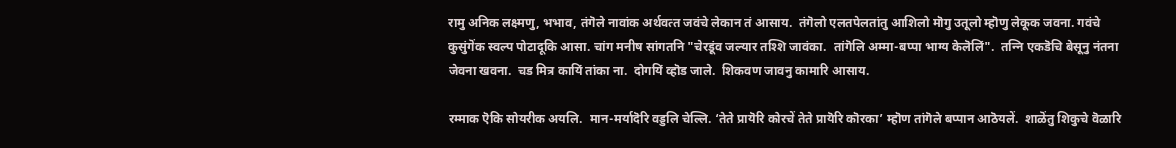रामु अनिक लक्ष्मणु, भभाव, तंगॆले नावांक अर्थवत्‍त जवंचे लेकान तं आसाय.  तंगॆलो एलतपेलतांतु आशिलो मॊगु उतूलो म्हॊणु लेकूक जवना. गवंचे कुसुंगॆंक स्वल्प पोटादूकि आसा. चांग मनीष सांगतनि "चेरडूंव जल्यार तश्शि जावंका.  तांगॆलि अम्मा-बप्पा भाग्य केलॆलिं".  तन्‍नि एकडॆचि बेसूनु नंतना जेवना खवना.  चड मित्र कायिं तांका ना.  दोगयिं व्हॊड जाले.  शिकवण जावनु कामारि आसाय.

रम्माक ऎकि सोयरीक अयलि.  मान-मर्यादॆरि वड्डलि चेल्लि. ‘तेते प्रायॆरि कोरचें तेते प्रायॆरि कॊरका’ म्हॊण तांगॆले बप्पान आठॆयलें.  शाळॆंतु शिकुचे वॆळारि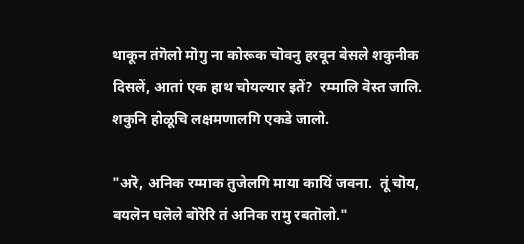थाकून तंगॆलो मॊगु ना कोरूक चॊवनु हरवून बेसले शकुनीक दिसलें, आतां एक हाथ चोयल्यार इतें?  रम्मालि वॆस्त जालि.  शकुनि होळूचि लक्षमणालगि एकडे जालो.

"अरॆ, अनिक रम्माक तुजेलगि माया कायिं जवना.  तूं चॊय, बयलॆन घलॆले बॊरॆरि तं अनिक रामु रबतॊलो."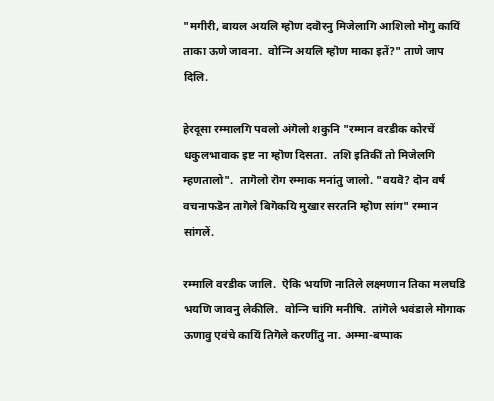"मगीरी, बायल अयलि म्हॊण दवॊरनु मिजेलागि आशिलो मॊगु कायिं ताका ऊणे जावना.  वोन्‍नि अयलि म्हॊण माका इतें?" ताणे जाप दिलि.

हेरदूसा रम्मालगि पवलो अंगॆलो शकुनि "रम्मान वरडीक कोरचें धकुलभावाक इष्ट ना म्हॊण दिसता.  तशि इतिकीं तो मिजेलगि म्हणतालो".  तागॆलो रॊग रम्माक मनांतु जालो. "वयवॆ? दॊन वर्ष वचनाफडॆन तागॆले बिगॆकयि मुखार सरतनि म्हॊण सांग" रम्मान सांगलें.

रम्मालि वरडीक जालि.  ऎकि भयणि नातिले लक्ष्मणान तिका मलघडि भयणि जावनु लेकीलि.  वोन्‍नि चांगि मनीषि.  तांगॆले भवंडाले मॊगाक ऊणावु एवंचे कायिं तिगॆले करणींतु ना. अम्मा-बप्पाक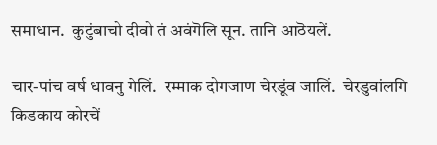समाधान.  कुटुंबाचो दीवो तं अवंगॆलि सून. तानि आठॆयलें.

चार-पांच वर्ष धावनु गेलिं.  रम्माक दोगजाण चेरडूंव जालिं.  चेरडुवांलगि किडकाय कोरचें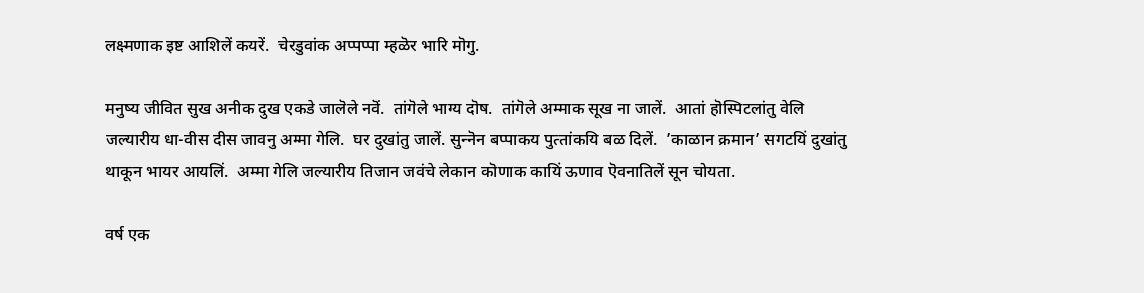लक्ष्मणाक इष्ट आशिलें कयरें.  चेरडुवांक अप्पप्पा म्हळॆर भारि मॊगु.

मनुष्य जीवित सुख अनीक दुख एकडे जालॆले नवॆं.  तांगॆले भाग्य दॊष.  तांगॆले अम्माक सूख ना जालें.  आतां हॊस्पिटलांतु वेलि जल्यारीय धा-वीस दीस जावनु अम्मा गेलि.  घर दुखांतु जालें. सुन्‍नॆन बप्पाकय पुत्‍तांकयि बळ दिलें.  ’काळान क्रमान’ सगटयिं दुखांतु थाकून भायर आयलिं.  अम्मा गेलि जल्यारीय तिजान जवंचे लेकान कॊणाक कायिं ऊणाव ऎवनातिलें सून चोयता.

वर्ष एक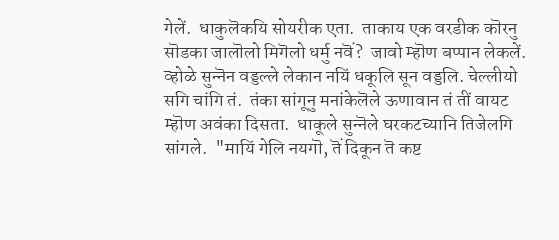गेलें.  धाकुलॆकयि सोयरीक एता.  ताकाय एक वरडीक कॊरनु सॊडका जालॊलो मिगॆलो धर्मु नवॆं?  जावो म्हॊण बप्पान लेकलें.  व्होळे सुन्‍नॆन वड्डल्ले लेकान नयिं धकूलि सून वड्डलि. चेल्लीयो सगि चांगि तं.  तंका सांगूनु मनांकेलॆले ऊणावान तं तीं वायट म्हॊण अवंका दिसता.  धाकूले सुन्‍नॆले घरकटच्यानि तिजेलगि सांगले.  "मायिं गेलि नयगॊ, तॆं दिकून तॆ कष्ट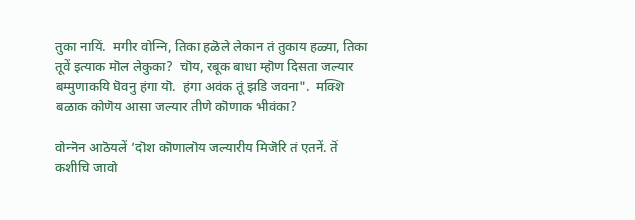तुका नायिं.  मगीर वोन्‍नि, तिका हळॆले लेकान तं तुकाय हळ्या, तिका तूवें इत्याक मॊल लेकुका?  चॊय, रबूक बाधा म्हॊण दिसता जल्यार बम्मुणाकयि घॆवनु हंगा यॊ.  हंगा अवंक तूं झडि जवना".  मक्शि बळाक कोणॆय आसा जल्यार तीणे कॊणाक भीवंका?

वोन्‍नॆन आठॆयलें ’दॊश कॊणालॊय जल्यारीय मिजॆरि तं एतनें. तॆं कशीचि जावो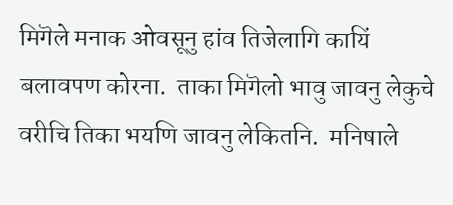मिगॆले मनाक ओवसूनु हांव तिजेलागि कायिं बलावपण कोरना.  ताका मिगॆलो भावु जावनु लेकुचे वरीचि तिका भयणि जावनु लेकितनि.  मनिषाले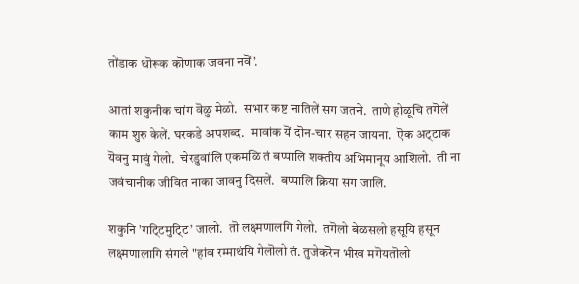तोंडाक धॊरूक कॊणाक जवना नवॆं’.

आतां शकुनीक चांग वॆळु मेळो.  सभार कष्ट नातिलें सग जतने.  ताणे होळूचि तगॆलें काम शुरु केलें. घरकडे अपशब्द.  मावांक यॆं दॊन-चार सहन जायना.  ऎक अट्‍टाक यॆवनु मावुं गेलो.  चेरडुवांलि एकमळि तं बप्पालि शक्‍तीय अभिमानूय आशिलो.  ती ना जवंचानीक जीवित नाका जावनु दिसलें.  बप्पालि क्रिया सग जालि.

शकुनि ’गट्‍टिमुट्‍टि’ जालो.  तॊ लक्ष्मणालगि गेलो.  तगॆलो बेळसलो हसूयि हसून लक्ष्मणालागि संगले "हांव रम्माथंयि गेलॊलो तं. तुजेकरॆन भीख मगॆयतॊलो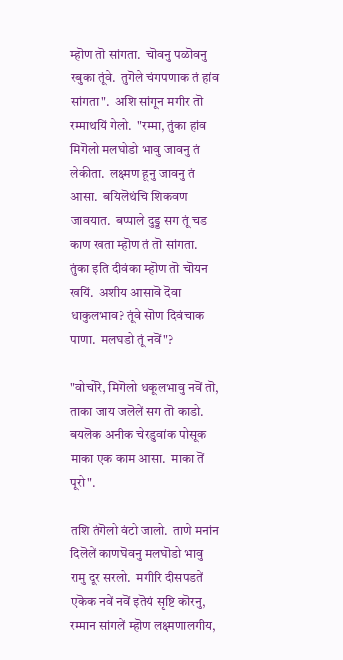म्हॊण तॊ सांगता.  चॊवनु पळॊवनु रबुका तूंवे.  तुगॆले चंगपणाक तं हांव सांगता".  अशि सांगून मगीर तॊ रम्माथयिं गेलो.  "रम्मा, तुंका हांव मिगॆलो मलघोडो भावु जावनु तं लेकीता.  लक्ष्मण हूनु जावनु तं आसा.  बयिलॆथंचि शिकवण जावयात.  बप्पाले दुड्ड सग तूं चड काण खता म्हॊण तं तॊ सांगता.  तुंका इति दीवंका म्हॊण तॊ चॊयन खयिं.  अशीय आसावॆ दॆवा धाकुलभाव? तूंवे सॊण दिवंचाक पाणा.  मलघडो तूं नवॆं"?

"वोचोरॆ, मिगॆलो धकूलभावु नवॆं तॊ, ताका जाय जलॆलें सग तॊ काडो.  बयलॆक अनीक चेरडुवांक पोसूक माका एक काम आसा.  माका तॆं पूरो".

तशि तंगॆलो वंटो जालो.  ताणे मनांन दिलॆलें काणघॆवनु मलघॊडो भावु रामु दूर सरलो.  मगीरि दीसपडतें एकॆक नवें नवॆं इतॆयं सृष्टि कॊरनु, रम्मान सांगलें म्हॊण लक्ष्मणालगीय,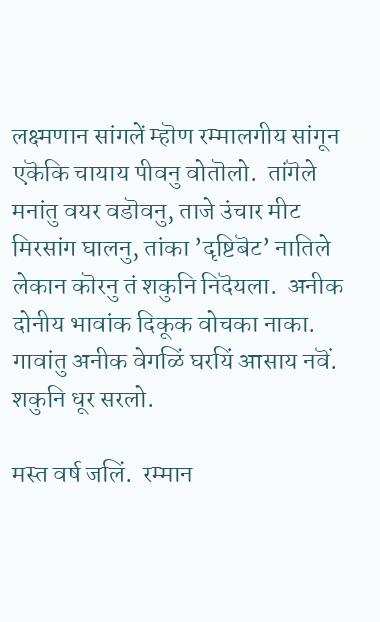लक्ष्मणान सांगलें म्हॊण रम्मालगीय सांगून एकॆकि चायाय पीवनु वोतॊलो.  तांगॆले मनांतु वयर वडॊवनु, ताजे उंचार मीट मिरसांग घालनु, तांका ’दृष्टिबॆट’ नातिले लेकान कॊरनु तं शकुनि निदॆयला.  अनीक दोनीय भावांक दिकूक वोचका नाका.  गावांतु अनीक वेगळिं घरयिं आसाय नवॆं.  शकुनि धूर सरलो.

मस्त वर्ष जलिं.  रम्मान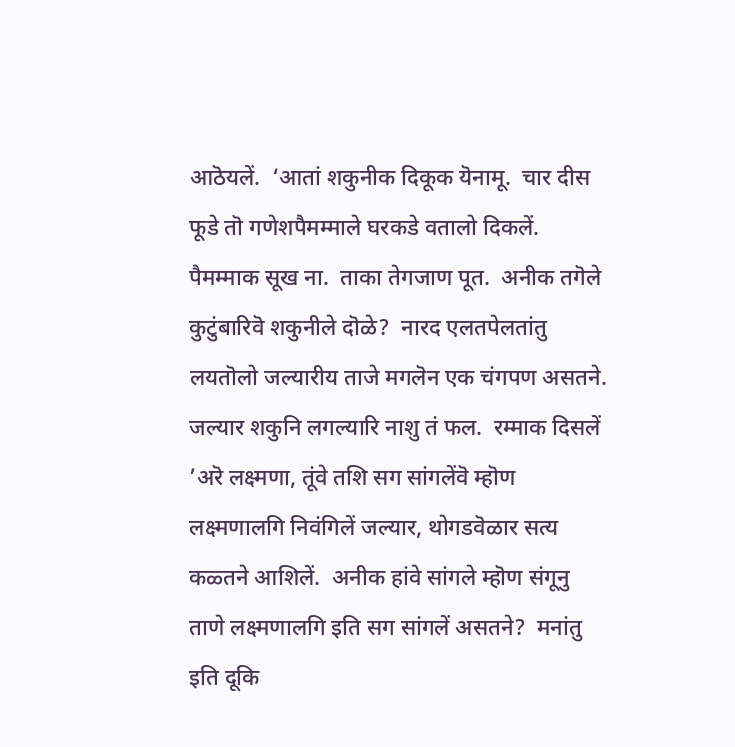आठॆयलें.  ‘आतां शकुनीक दिकूक यॆनामू.  चार दीस फूडे तॊ गणेशपैमम्माले घरकडे वतालो दिकलें.  पैमम्माक सूख ना.  ताका तेगजाण पूत.  अनीक तगॆले कुटुंबारिवॆ शकुनीले दॊळे?  नारद एलतपेलतांतु लयतॊलो जल्यारीय ताजे मगलॆन एक चंगपण असतने.  जल्यार शकुनि लगल्यारि नाशु तं फल.  रम्माक दिसलें ’अरॆ लक्ष्मणा, तूंवे तशि सग सांगलेंवॆ म्हॊण लक्ष्मणालगि निवंगिलें जल्यार, थोगडवॆळार सत्य कळ्‍तने आशिलें.  अनीक हांवे सांगले म्हॊण संगूनु ताणे लक्ष्मणालगि इति सग सांगलें असतने?  मनांतु इति दूकि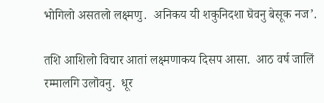भोगिलो असतलो लक्ष्मणु.  अनिकय यी शकुनिदशा घॆवनु बेसूक नज’.

तशि आशिलो विचार आतां लक्ष्मणाकय दिसप आसा.  आठ वर्ष जालिं रम्मालगि उलॊवनु.  धूर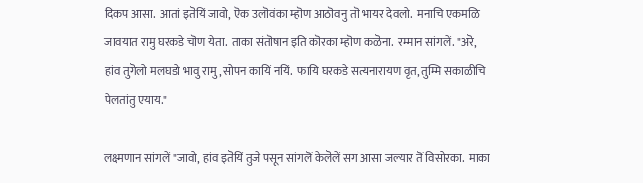दिकप आसा.  आतां इतॆयिं जावो, ऎक उलॊवंका म्हॊण आठॊवनु तॊ भायर देवलो.  मनाचि एकमळि जावयात रामु घरकडे चॊण येता.  ताका संतॊषान इति कॊरका म्हॊण कळॆना.  रम्मान सांगलें. "अरॆ, हांव तुगॆलो मलघडो भावु रामु, सोपन कायिं नयिं.  फायि घरकडे सत्यनारायण वृत, तुम्मि सकाळीचि पेलतांतु एयाय."

लक्ष्मणान सांगलें "जावो, हांव इतॆयिं तुजे पसून सांगलॆं केलॆलें सग आसा जल्यार तॆं विसोरका.  माका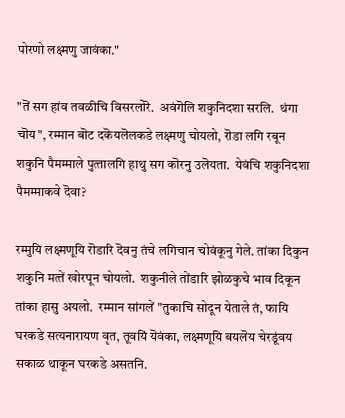पोरणो लक्ष्मणु जावंका."

"तॆं सग हांव तवळीचि विसरलोरॆ.  अवंगॆलि शकुनिदशा सरलि.  थंगा चॊय", रम्मान बॊट दकॆयलॆलकडे लक्ष्मणु चोयलो, रॊडा लगि रबून शकुनि पैमम्माले पुत्‍तालगि हाथु सग कॊरनु उलॆयता.  येवंचि शकुनिदशा पैमम्माकवे दॆवा?

रम्मुयि लक्ष्मणूयि रॊडारि दॆवनु तंचे लगिचान चोवंकूनु गेले. तांका दिकुन शकुनि मत्‍तें खोरपून चोयलो.  शकुनीले तोंडारि झोळकुचे भाव दिकून तांका हासु अयलो.  रम्मान सांगलें "तुकाचि सोदून येताले तं, फायि घरकडे सत्यनारायण वृत, तूवयिं यॆवंका, लक्ष्मणूयि बयलॆय चेरडूंवय सकाळ थाकून घरकडे असतनि.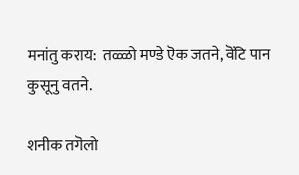मनांतु कराय:  तळ्ळो मण्डे ऎक जतने, वॆंटि पान कुसूनु वतने.

शनीक तगॆलो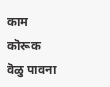काम कॊरूक वॆळु पावना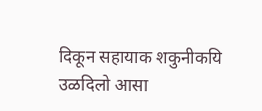दिकून सहायाक शकुनीकयि उळदिलो आसा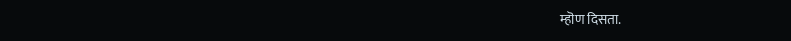म्हॊण दिसता.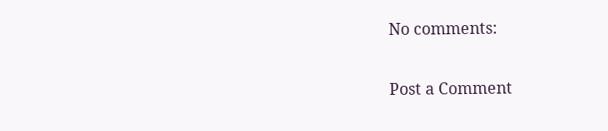No comments:

Post a Comment